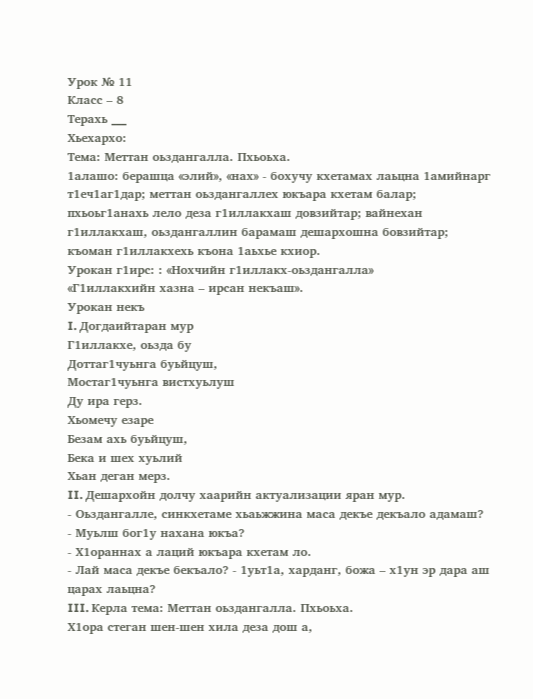Урок № 11
Класс – 8
Терахь ___
Хьехархо:
Тема: Меттан оьздангалла. Пхьоьха.
1алашо: берашца «элий», «нах» - бохучу кхетамах лаьцна 1амийнарг
т1еч1аг1дар; меттан оьздангаллех юкъара кхетам балар;
пхьоьг1анахь лело деза г1иллакхаш довзийтар; вайнехан
г1иллакхаш, оьздангаллин барамаш дешархошна бовзийтар;
къоман г1иллакхехь къона 1аьхье кхиор.
Урокан г1ирс: : «Нохчийн г1иллакх-оьздангалла»
«Г1иллакхийн хазна – ирсан некъаш».
Урокан некъ
I. Догдаийтаран мур
Г1иллакхе, оьзда бу
Доттаг1чуьнга буьйцуш,
Мостаг1чуьнга вистхуьлуш
Ду ира герз.
Хьомечу езаре
Безам ахь буьйцуш,
Бека и шех хуьлий
Хьан деган мерз.
II. Дешархойн долчу хаарийн актуализации яран мур.
- Оьздангалле, синкхетаме хьаьжжина маса декъе декъало адамаш?
- Муьлш бог1у нахана юкъа?
- Х1ораннах а лаций юкъара кхетам ло.
- Лай маса декъе бекъало? - 1уьт1а, харданг, божа – х1ун эр дара аш царах лаьцна?
III. Керла тема: Меттан оьздангалла. Пхьоьха.
Х1ора стеган шен-шен хила деза дош а,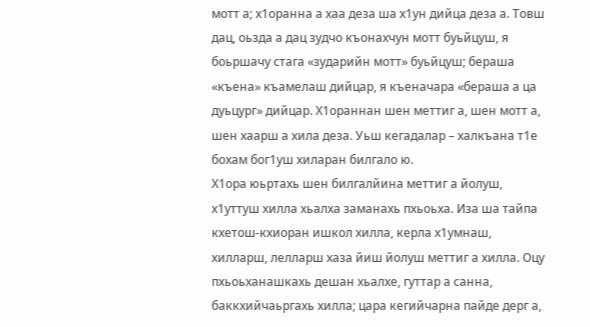мотт а; х1оранна а хаа деза ша х1ун дийца деза а. Товш дац, оьзда а дац зудчо къонахчун мотт буьйцуш, я боьршачу стага «зударийн мотт» буьйцуш; бераша «къена» къамелаш дийцар, я къеначара «бераша а ца дуьцург» дийцар. Х1ораннан шен меттиг а, шен мотт а, шен хаарш а хила деза. Уьш кегадалар – халкъана т1е бохам бог1уш хиларан билгало ю.
Х1ора юьртахь шен билгалйина меттиг а йолуш, х1уттуш хилла хьалха заманахь пхьоьха. Иза ша тайпа кхетош-кхиоран ишкол хилла, керла х1умнаш, хилларш, лелларш хаза йиш йолуш меттиг а хилла. Оцу пхьоьханашкахь дешан хьалхе, гуттар а санна, баккхийчаьргахь хилла; цара кегийчарна пайде дерг а,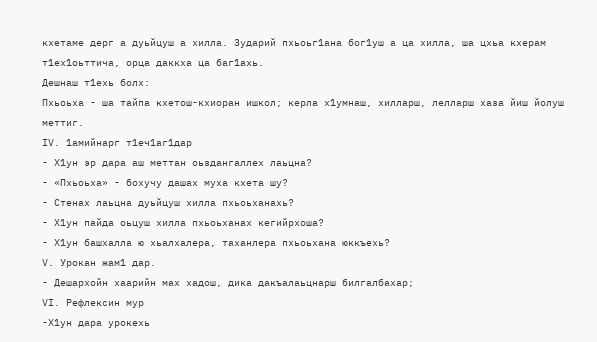кхетаме дерг а дуьйцуш а хилла. Зударий пхьоьг1ана бог1уш а ца хилла, ша цхьа кхерам т1ех1оьттича, орца даккха ца баг1ахь.
Дешнаш т1ехь болх:
Пхьоьха - ша тайпа кхетош-кхиоран ишкол; керла х1умнаш, хилларш, лелларш хаза йиш йолуш меттиг.
IV. 1амийнарг т1еч1аг1дар
- Х1ун эр дара аш меттан оьздангаллех лаьцна?
- «Пхьоьха» - бохучу дашах муха кхета шу?
- Стенах лаьцна дуьйцуш хилла пхьоьханахь?
- Х1ун пайда оьцуш хилла пхьоьханах кегийрхоша?
- Х1ун башхалла ю хьалхалера, таханлера пхьоьхана юккъехь?
V. Урокан жам1 дар.
- Дешархойн хаарийн мах хадош, дика дакъалаьцнарш билгалбахар;
VI. Рефлексин мур
-Х1ун дара урокехь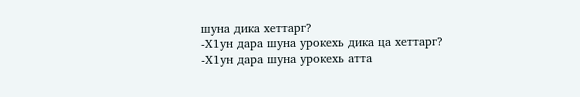шуна дика хеттарг?
-Х1ун дара шуна урокехь дика ца хеттарг?
-Х1ун дара шуна урокехь атта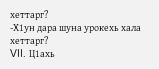хеттарг?
-Х1ун дара шуна урокехь хала хеттарг?
VII. Ц1ахь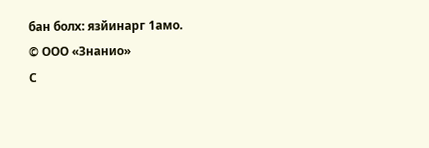бан болх: язйинарг 1амо.
© ООО «Знанио»
С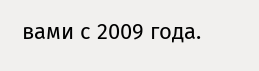вами с 2009 года.